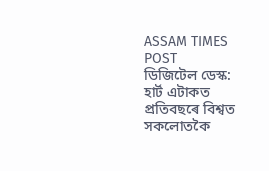ASSAM TIMES POST
ডিজিটেল ডেস্ক:
হার্ট এটাকত প্রতিবছৰে বিশ্বত সকলোতকৈ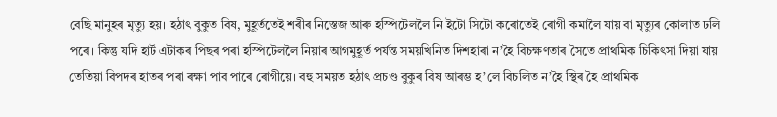বেছি মানুহৰ মৃত্যু হয়। হঠাৎ বুকুত বিষ, মুহূর্ততেই শৰীৰ নিস্তেজ আৰু হস্পিটেললৈ নি ইটো সিটো কৰোতেই ৰোগী কমালৈ যায় বা মৃত্যুৰ কোলাত ঢলি পৰে। কিন্তু যদি হার্ট এটাকৰ পিছৰ পৰা হস্পিটেললৈ নিয়াৰ আগমুহূৰ্ত পর্যন্ত সময়খিনিত দিশহাৰা ন’হৈ বিচক্ষণতাৰ সৈতে প্রাথমিক চিকিৎসা দিয়া যায় তেতিয়া বিপদৰ হাতৰ পৰা ৰক্ষা পাব পাৰে ৰোগীয়ে। বহু সময়ত হঠাৎ প্রচণ্ড বুকুৰ বিষ আৰম্ভ হ’লে বিচলিত ন’হৈ স্থিৰ হৈ প্রাথমিক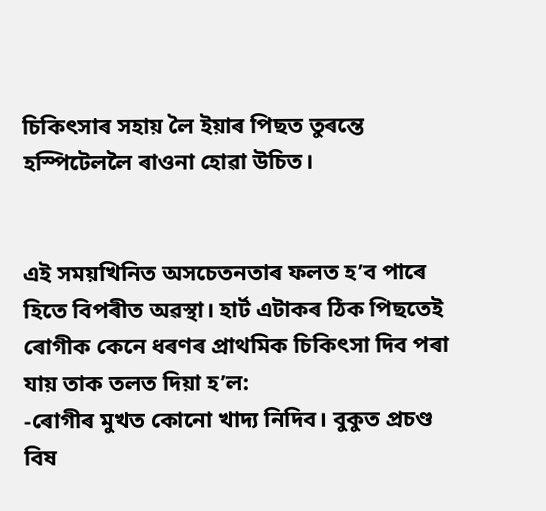চিকিৎসাৰ সহায় লৈ ইয়াৰ পিছত তুৰন্তে হস্পিটেললৈ ৰাওনা হোৱা উচিত।


এই সময়খিনিত অসচেতনতাৰ ফলত হ’ব পাৰে হিতে বিপৰীত অৱস্থা। হার্ট এটাকৰ ঠিক পিছতেই ৰোগীক কেনে ধৰণৰ প্রাথমিক চিকিৎসা দিব পৰা যায় তাক তলত দিয়া হ’ল:
-ৰোগীৰ মুখত কোনো খাদ্য নিদিব। বুকুত প্রচণ্ড বিষ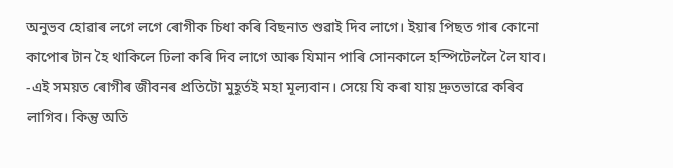অনুভব হোৱাৰ লগে লগে ৰোগীক চিধা কৰি বিছনাত শুৱাই দিব লাগে। ইয়াৰ পিছত গাৰ কোনো কাপোৰ টান হৈ থাকিলে ঢিলা কৰি দিব লাগে আৰু যিমান পাৰি সোনকালে হস্পিটেললৈ লৈ যাব।
-এই সময়ত ৰোগীৰ জীবনৰ প্রতিটো মুহূর্তই মহা মূল্যবান। সেয়ে যি কৰা যায় দ্রুতভাৱে কৰিব লাগিব। কিন্তু অতি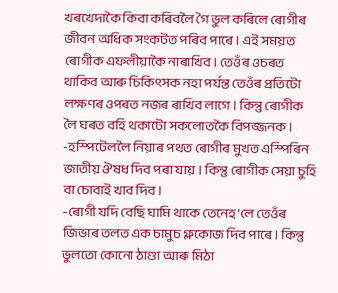খৰখেদাকৈ কিবা কৰিবলৈ গৈ ভুল কৰিলে ৰোগীৰ জীবন অধিক সংকটত পৰিব পাৰে। এই সময়ত ৰোগীক এফলীয়াকৈ নাৰাখিব। তেওঁৰ ওচৰত থাকিব আৰু চিকিৎসক নহা পর্যন্ত তেওঁৰ প্রতিটো লক্ষণৰ ওপৰত নজৰ ৰাখিব লাগে। কিন্তু ৰোগীক লৈ ঘৰত বহি থকাটো সকলোতকৈ বিপজ্জনক।
-হস্পিটেললৈ নিয়াৰ পথত ৰোগীৰ মুখত এস্পিৰিন জাতীয় ঔষধ দিব পৰা যায়। কিন্তু ৰোগীক সেয়া চুহি বা চোবাই খাব দিব।
-ৰোগী যদি বেছি ঘামি থাকে তেনেহ’লে তেওঁৰ জিভাৰ তলত এক চামুচ গ্লুকোজ দিব পাৰে। কিন্তু ভুলতো কোনো ঠাণ্ডা আৰু মিঠা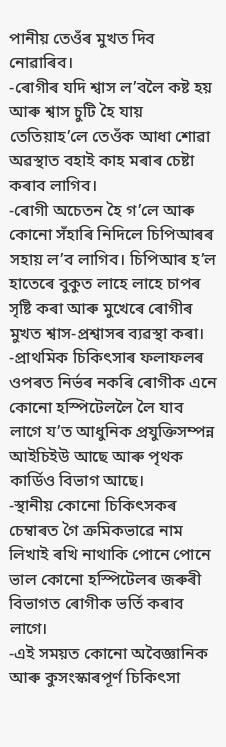পানীয় তেওঁৰ মুখত দিব নোৱাৰিব।
-ৰোগীৰ যদি শ্বাস ল’বলৈ কষ্ট হয় আৰু শ্বাস চুটি হৈ যায় তেতিয়াহ’লে তেওঁক আধা শোৱা অৱস্থাত বহাই কাহ মৰাৰ চেষ্টা কৰাব লাগিব।
-ৰোগী অচেতন হৈ গ’লে আৰু কোনো সঁহাৰি নিদিলে চিপিআৰৰ সহায় ল’ব লাগিব। চিপিআৰ হ’ল হাতেৰে বুকুত লাহে লাহে চাপৰ সৃষ্টি কৰা আৰু মুখেৰে ৰোগীৰ মুখত শ্বাস-প্রশ্বাসৰ ব্যৱস্থা কৰা।
-প্ৰাথমিক চিকিৎসাৰ ফলাফলৰ ওপৰত নির্ভৰ নকৰি ৰোগীক এনে কোনো হস্পিটেললৈ লৈ যাব লাগে য’ত আধুনিক প্রযুক্তিসম্পন্ন আইচিইউ আছে আৰু পৃথক কার্ডিও বিভাগ আছে।
-স্থানীয় কোনো চিকিৎসকৰ চেম্বাৰত গৈ ক্ৰমিকভাৱে নাম লিখাই ৰখি নাথাকি পোনে পোনে ভাল কোনো হস্পিটেলৰ জৰুৰী বিভাগত ৰোগীক ভর্তি কৰাব লাগে।
-এই সময়ত কোনো অবৈজ্ঞানিক আৰু কুসংস্কাৰপূর্ণ চিকিৎসা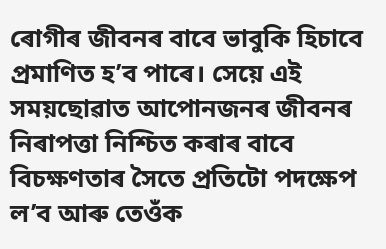ৰোগীৰ জীবনৰ বাবে ভাবুকি হিচাবে প্রমাণিত হ’ব পাৰে। সেয়ে এই সময়ছোৱাত আপোনজনৰ জীবনৰ নিৰাপত্তা নিশ্চিত কৰাৰ বাবে বিচক্ষণতাৰ সৈতে প্রতিটো পদক্ষেপ ল’ব আৰু তেওঁক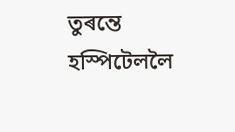তুৰন্তে হস্পিটেললৈ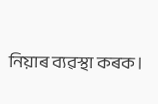নিয়াৰ ব্যৱস্থা কৰক।